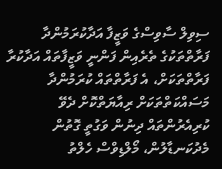ސިވިލް ސާވިސްގެ ވަޒީފާ އަދާކުރަމުންދާ ފަރާތްތަކުގެ ތެރެއިން ފަންނީ ވަޒީފާތައް އަދާކުރާ ފަރާތްތަކަށް، އެ ފަރާތްތައް ކުރަމުންދާ މަސައްކަތްތަކަށް ރިއާޔަތްކޮށް ދެވޭ ކުރިއެރުންތައް ދިނުން ވަގުތީ ގޮތުން މެދުކަނޑާލުން، މޯލްޑިވްސް ހެލްތު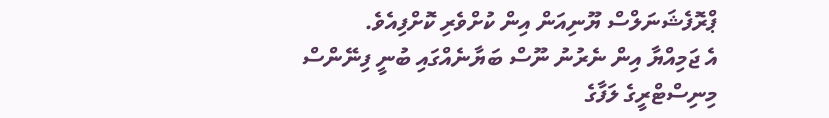ޕްރޮފެޝަނަލްސް ޔޫނިއަން އިން ކުށްވެރި ކޮށްފިއެވެ.
އެ ޖަމިއްޔާ އިން ނެރުނު ނޫސް ބަޔާނެއްގައި ބުނީ ފިނޭންސް މިނިސްޓްރީގެ ލަފާގެ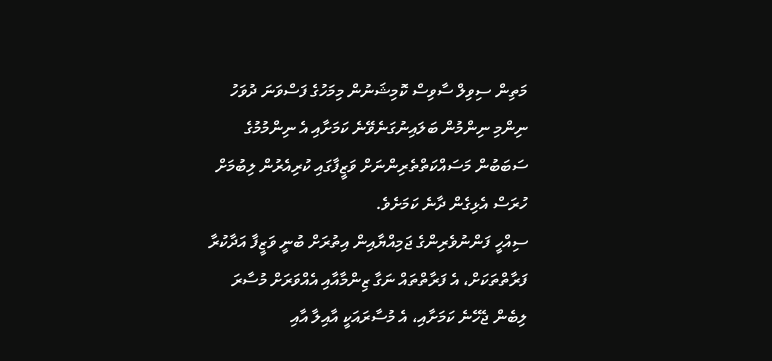މަތިން ސިވިލް ސާވިސް ކޮމިޝަނުން މިމަހުގެ ފަސްވަނަ ދުވަހު ނިންމި ނިންމުން ބަލައިނުގަނެވޭނެ ކަމަށާއި އެ ނިންމުމުގެ ސަބަބުން މަސައްކަތްތެރިންނަށް ވަޒީފާގައި ކުރިއެރުން ލިބުމަށް ހުރަސް އެޅިގެން ދާނެ ކަމަށެވެ.
ސިއްހީ ފަންނުވެރިންގެ ޖަމިއްޔާއިން އިތުރަށް ބުނީ ވަޒީފާ އަދާކުރާ ފަރާތްތަކަށް، އެ ފަރާތްތައް ނަގާ ޒިންމާއާއި އެއްވަރަށް މުސާރަ ލިބެން ޖެހޭނެ ކަމަށާއި، އެ މުސާރައަކީ އާއިލާ އާއި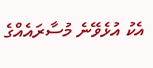އެކު އުޅެވޭނެ މުސާރައެއްގެ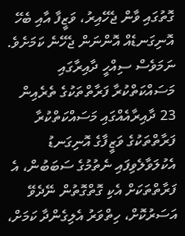ގޮތުގައި ވާން ޖެހޭއިރު، ވަޒީފާ އާއި ބެހޭ އޮނިގަނޑެއް އޮންނަން ޖެހޭނެ ކަމަށެވެ.
ނަމަވެސް ސިއްހީ ދާއިރާގައި މަސައްކަތްކުރާ ފަރާތްތަކުގެ ތެރެއިން 23 ދާއިރާއެއްގައި މަސައްކަތްކުރާ ފަރާތްތަކުގެ ވަޒީފާގެ އޮނިގަނޑު އެކުލަވާލެވިފައި ނެތުމުގެ ސަބަބުން، އެ ފަރާތްތަކަށް އެކި ގޮތްގޮތުން ނޭދެވޭ އަސަރުކޮށް، ހިތްވަރު އެލިގެންދާ ކަމަށް،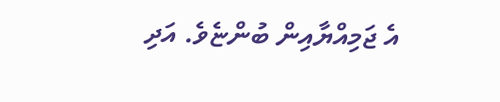އެ ޖަމިއްޔާއިން ބުންޏެވެ. އަދި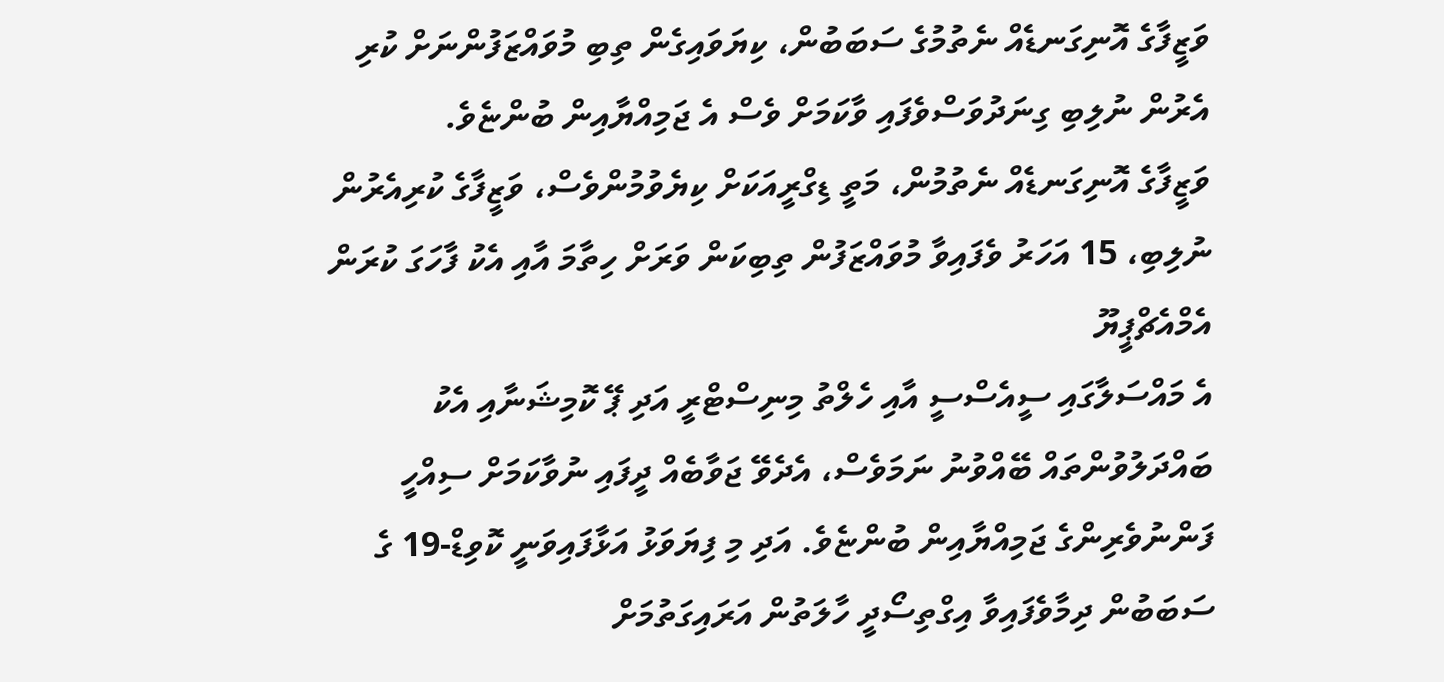ވަޒީފާގެ އޮނިގަނޑެއް ނެތުމުގެ ސަބަބުން، ކިޔަވައިގެން ތިބި މުވައްޒަފުންނަށް ކުރި އެރުން ނުލިބި ގިނަދުވަސްވެފައި ވާކަމަށް ވެސް އެ ޖަމިއްޔާއިން ބުންޏެވެ.
ވަޒީފާގެ އޮނިގަނޑެއް ނެތުމުން، މަތީ ޑިގްރީއަކަށް ކިޔެވުމުންވެސް، ވަޒީފާގެ ކުރިއެރުން ނުލިބި، 15 އަހަރު ވެފައިވާ މުވައްޒަފުން ތިބިކަން ވަރަށް ހިތާމަ އާއި އެކު ފާހަގަ ކުރަން
އެމްއެޗްޕީޔޫ
އެ މައްސަލާގައި ސީއެސްސީ އާއި ހެލްތު މިނިސްޓްރީ އަދި ޕޭ ކޮމިޝަނާއި އެކު ބައްދަލުވުންތައް ބޭއްވުނު ނަމަވެސް، އެދެވޭ ޖަވާބެއް ދީފައި ނުވާކަމަށް ސިއްހީ ފަންނުވެރިންގެ ޖަމިއްޔާއިން ބުންޏެވެ. އަދި މި ފިޔަވަޅު އަޅާފައިވަނީ ކޮވިޑް-19 ގެ ސަބަބުން ދިމާވެފައިވާ އިގްތިސޯދީ ހާލަތުން އަރައިގަތުމަށް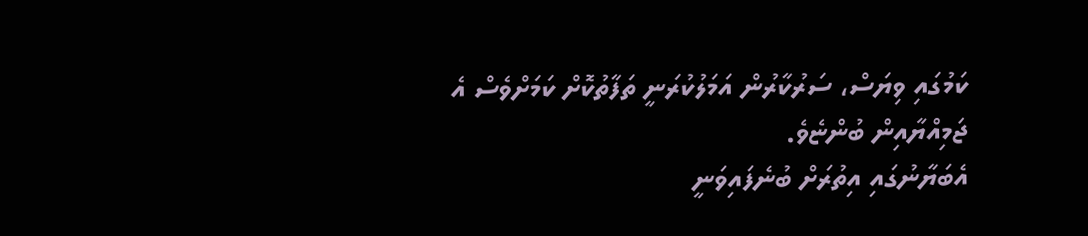ކަމުގައި ވިޔަސް، ސަރުކާރުން އަމަލުކުރަނީ ތަފާތުކޮށް ކަމަށްވެސް އެ ޖަމިއްޔާއިން ބުންޏެވެ.
އެބަޔާނުގައި އިތުރަށް ބުނެފައިވަނީ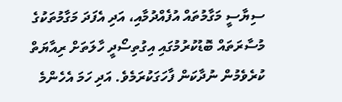ސިޔާސީ މަގާމުތައް އުފެއްދުމާއި، އަދި އެފަދަ މަގާމުތަކުގެ މުސާރަތައް ބޮޑުކުރުމުގައި އިގުތިސޯދީ ހާލަތަށް ރިއާޔަތް ކުރެވެމުން ނުދާކަން ފާހަގަކުރަމެވެ. އަދި ހަމަ އެހެންމެ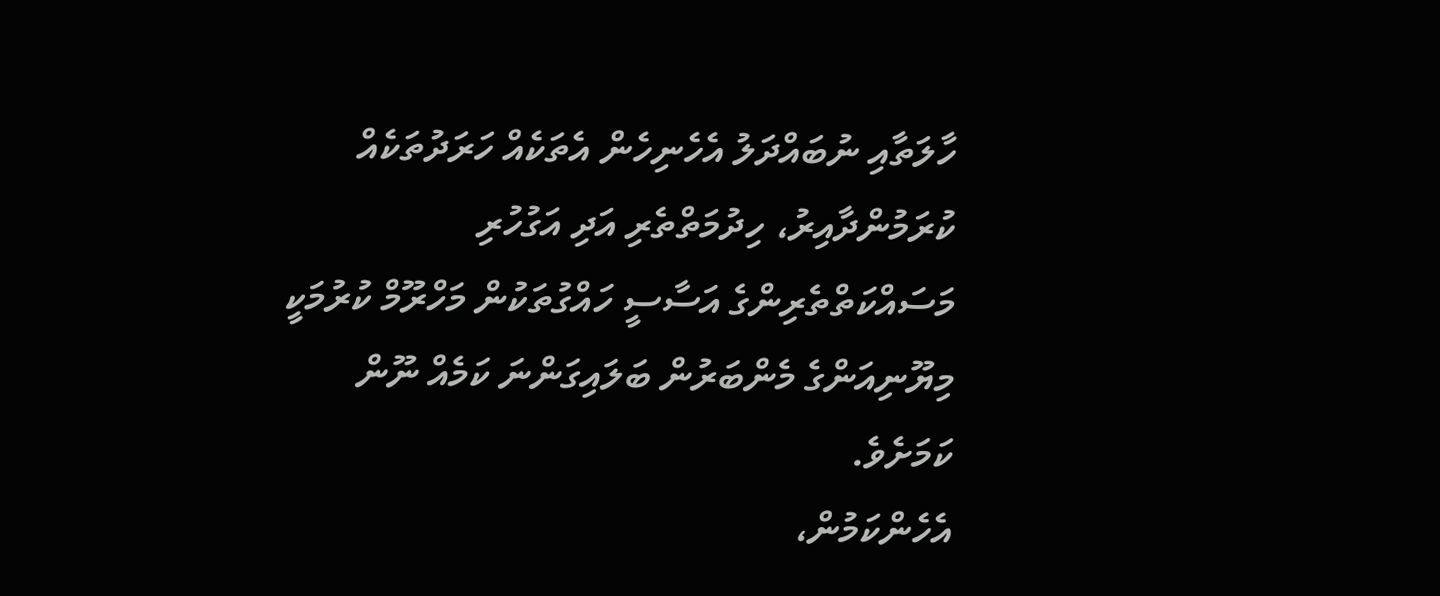ހާލަތާއި ނުބައްދަލު އެހެނިހެން އެތަކެއް ހަރަދުތަކެއް ކުރަމުންދާއިރު، ހިދުމަތްތެރި އަދި އަގުހުރި މަސައްކަތްތެރިންގެ އަސާސީ ހައްގުތަކުން މަހްރޫމް ކުރުމަކީ މިޔޫނިއަންގެ މެންބަރުން ބަލައިގަންނަ ކަމެއް ނޫން ކަމަށެވެ.
އެހެންކަމުން،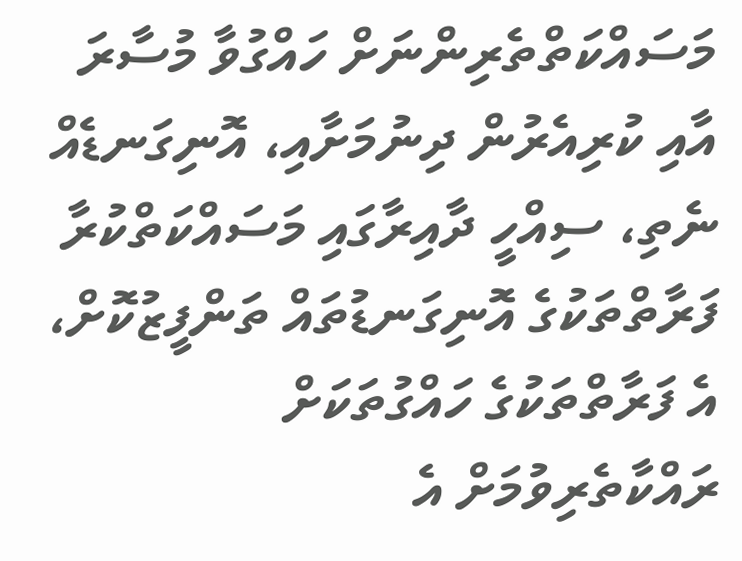މަސައްކަތްތެރިންނަށް ހައްގުވާ މުސާރަ އާއި ކުރިއެރުން ދިނުމަށާއި، އޮނިގަނޑެއް ނެތި، ސިއްހީ ދާއިރާގައި މަސައްކަތްކުރާ ފަރާތްތަކުގެ އޮނިގަނޑުތައް ތަންފީޒުކޮށް، އެ ފަރާތްތަކުގެ ހައްގުތަކަށް ރައްކާތެރިވުމަށް އެ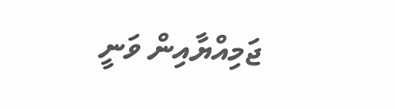ޖަމިއްޔާއިން ވަނީ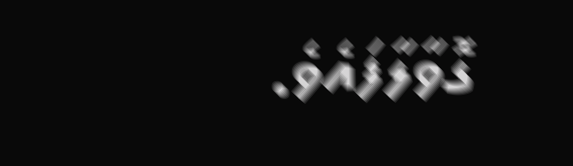ގޮވާލާފައެވެ.